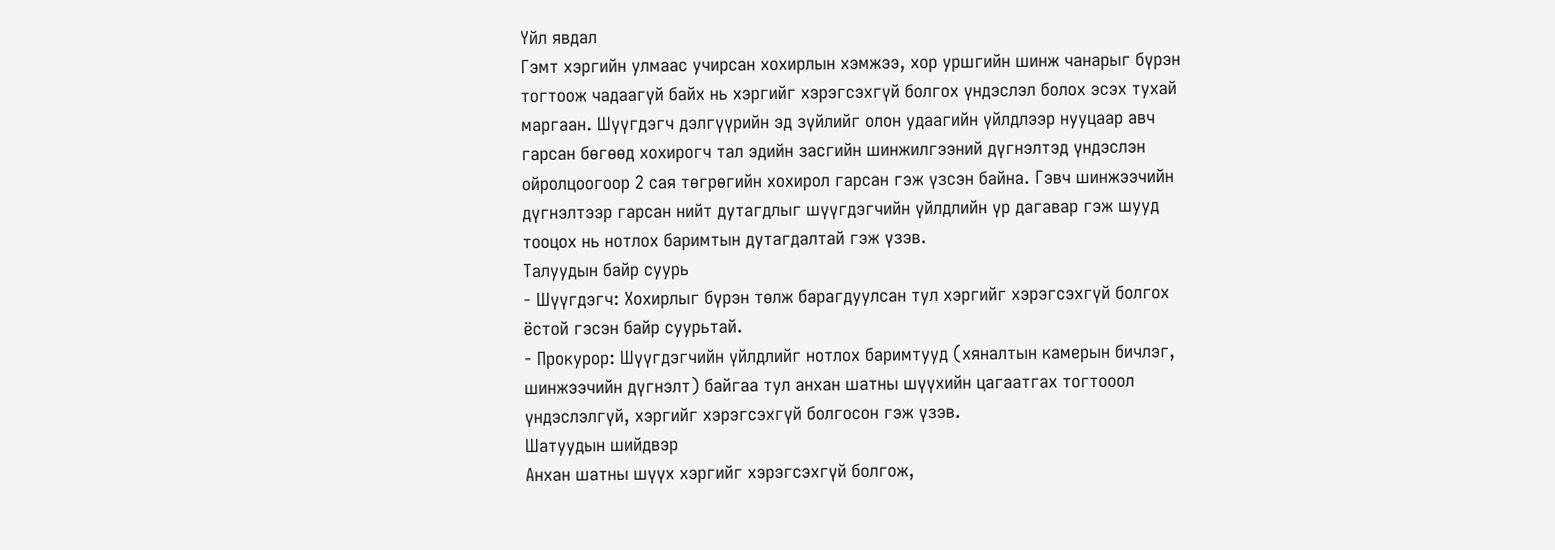Үйл явдал
Гэмт хэргийн улмаас учирсан хохирлын хэмжээ, хор уршгийн шинж чанарыг бүрэн тогтоож чадаагүй байх нь хэргийг хэрэгсэхгүй болгох үндэслэл болох эсэх тухай маргаан. Шүүгдэгч дэлгүүрийн эд зүйлийг олон удаагийн үйлдлээр нууцаар авч гарсан бөгөөд хохирогч тал эдийн засгийн шинжилгээний дүгнэлтэд үндэслэн ойролцоогоор 2 сая төгрөгийн хохирол гарсан гэж үзсэн байна. Гэвч шинжээчийн дүгнэлтээр гарсан нийт дутагдлыг шүүгдэгчийн үйлдлийн үр дагавар гэж шууд тооцох нь нотлох баримтын дутагдалтай гэж үзэв.
Талуудын байр суурь
- Шүүгдэгч: Хохирлыг бүрэн төлж барагдуулсан тул хэргийг хэрэгсэхгүй болгох ёстой гэсэн байр суурьтай.
- Прокурор: Шүүгдэгчийн үйлдлийг нотлох баримтууд (хяналтын камерын бичлэг, шинжээчийн дүгнэлт) байгаа тул анхан шатны шүүхийн цагаатгах тогтооол үндэслэлгүй, хэргийг хэрэгсэхгүй болгосон гэж үзэв.
Шатуудын шийдвэр
Анхан шатны шүүх хэргийг хэрэгсэхгүй болгож,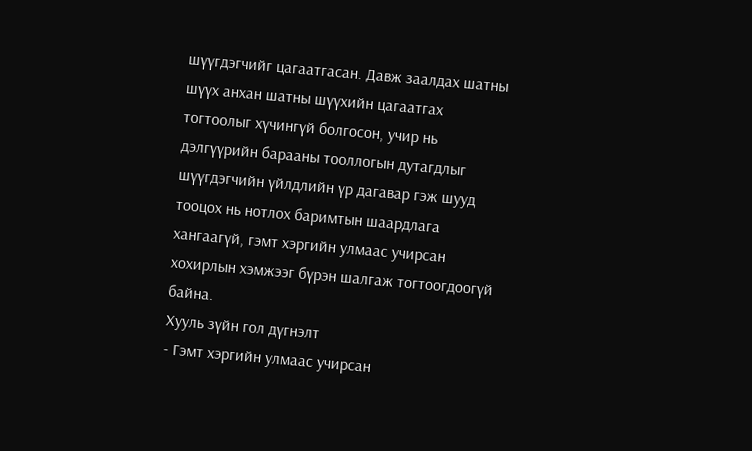шүүгдэгчийг цагаатгасан. Давж заалдах шатны шүүх анхан шатны шүүхийн цагаатгах тогтоолыг хүчингүй болгосон, учир нь дэлгүүрийн барааны тооллогын дутагдлыг шүүгдэгчийн үйлдлийн үр дагавар гэж шууд тооцох нь нотлох баримтын шаардлага хангаагүй, гэмт хэргийн улмаас учирсан хохирлын хэмжээг бүрэн шалгаж тогтоогдоогүй байна.
Хууль зүйн гол дүгнэлт
- Гэмт хэргийн улмаас учирсан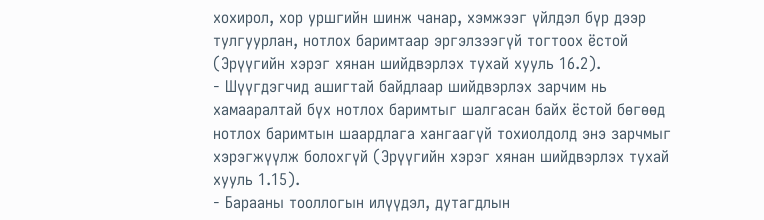хохирол, хор уршгийн шинж чанар, хэмжээг үйлдэл бүр дээр тулгуурлан, нотлох баримтаар эргэлзээгүй тогтоох ёстой (Эрүүгийн хэрэг хянан шийдвэрлэх тухай хууль 16.2).
- Шүүгдэгчид ашигтай байдлаар шийдвэрлэх зарчим нь хамааралтай бүх нотлох баримтыг шалгасан байх ёстой бөгөөд нотлох баримтын шаардлага хангаагүй тохиолдолд энэ зарчмыг хэрэгжүүлж болохгүй (Эрүүгийн хэрэг хянан шийдвэрлэх тухай хууль 1.15).
- Барааны тооллогын илүүдэл, дутагдлын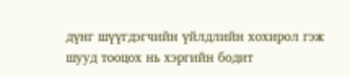дүнг шүүгдэгчийн үйлдлийн хохирол гэж шууд тооцох нь хэргийн бодит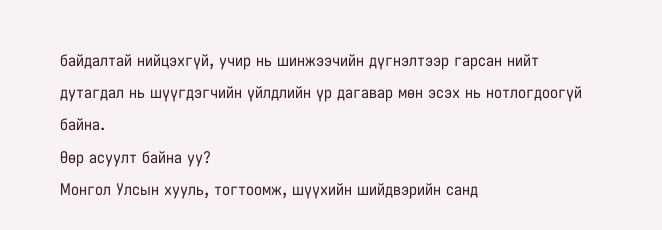байдалтай нийцэхгүй, учир нь шинжээчийн дүгнэлтээр гарсан нийт дутагдал нь шүүгдэгчийн үйлдлийн үр дагавар мөн эсэх нь нотлогдоогүй байна.
Өөр асуулт байна уу?
Монгол Улсын хууль, тогтоомж, шүүхийн шийдвэрийн санд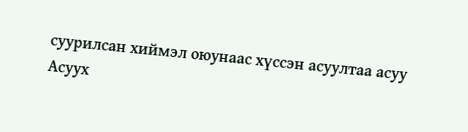суурилсан хиймэл оюунаас хүссэн асуултаа асуу
Асуух